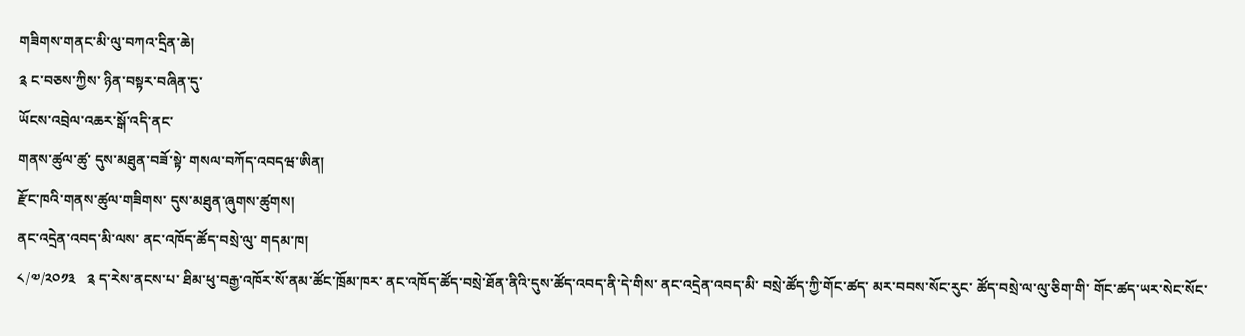གཟིགས་གནང་མི་ལུ་བཀའ་དྲིན་ཆེ།
༉ ང་བཅས་ཀྱིས་ ཉིན་བསྟར་བཞིན་དུ་
ཡོངས་འབྲེལ་འཆར་སྒོ་འདི་ནང་
གནས་ཚུལ་ཚུ་ དུས་མཐུན་བཟོ་སྟེ་ གསལ་བཀོད་འབདཝ་ཨིན།
རྫོང་ཁའི་གནས་ཚུལ་གཟིགས་ དུས་མཐུན་ཞུགས་ཚུགས།
ནང་འདྲེན་འབད་མི་ལས་ ནང་འཁོད་ཚོད་བསྲེ་ལུ་ གདམ་ཁ།
༨/༧/༢༠༡༣   ༉ ད་རེས་ནངས་པ་ ཐིམ་ཕུ་བརྒྱ་འཁོར་སོ་ནམ་ཚོང་ཁྲོམ་ཁར་ ནང་འཁོད་ཚོད་བསྲེ་ཐོན་ནིའི་དུས་ཚོད་འབད་ནི་དེ་གིས་ ནང་འདྲེན་འབད་མི་ བསྲེ་ཚོད་ཀྱི་གོང་ཚད་ མར་བབས་སོང་རུང་ ཚོད་བསྲེ་ལ་ལུ་ཅིག་གི་ གོང་ཚད་ཡར་སེང་སོང་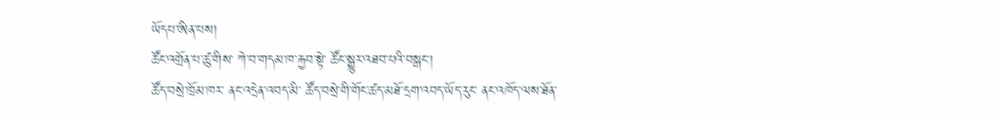ཡོདཔ་ཨིན་པས།
ཚོང་འགྲོན་པ་ཚུ་གིས་ ཀེ་བ་གདམ་ཁ་རྐྱབ་སྟེ་ ཚོང་སྒྱུར་འཐབ་པའི་བསྒང་།
ཚོད་བསྲེ་ཁྲོམ་ཁར་ ནང་འདྲེན་འབད་མི་ ཚོད་བསྲེ་གི་གོང་ཚད་མཐོ་དྲག་འབད་ཡོད་རུང་ ནང་འཁོད་ལས་ཐོན་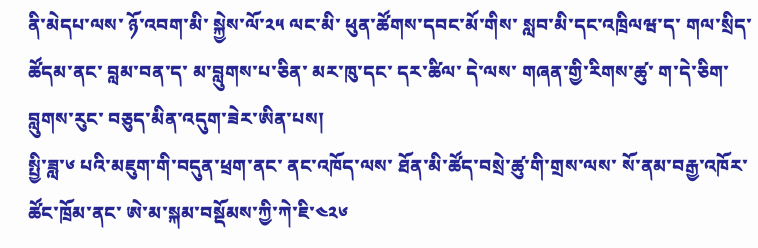ནི་མེདཔ་ལས་ ཉོ་འབག་མི་ སྐྱེས་ལོ་༢༥ ལང་མི་ ཕུན་ཚོགས་དབང་མོ་གིས་ སླབ་མི་དང་འཁྲིལཝ་ད་ གལ་སྲིད་ ཚོདམ་ནང་ བླམ་བན་ད་ མ་བླུགས་པ་ཅིན་ མར་ཁུ་དང་ དར་ཚིལ་ དེ་ལས་ གཞན་གྱི་རིགས་ཚུ་ ག་དེ་ཅིག་བླུགས་རུང་ བཅུད་མིན་འདུག་ཟེར་ཨིན་པས།
སྤྱི་ཟླ་༦ པའི་མཇུག་གི་བདུན་ཕྲག་ནང་ ནང་འཁོད་ལས་ ཐོན་མི་ཚོད་བསྲེ་ཚུ་གི་གྲས་ལས་ སོ་ནམ་བརྒྱ་འཁོར་ཚོང་ཁྲོམ་ནང་ ཨེ་མ་སྐམ་བསྡོམས་ཀྱི་ཀེ་ཇི་༤༢༦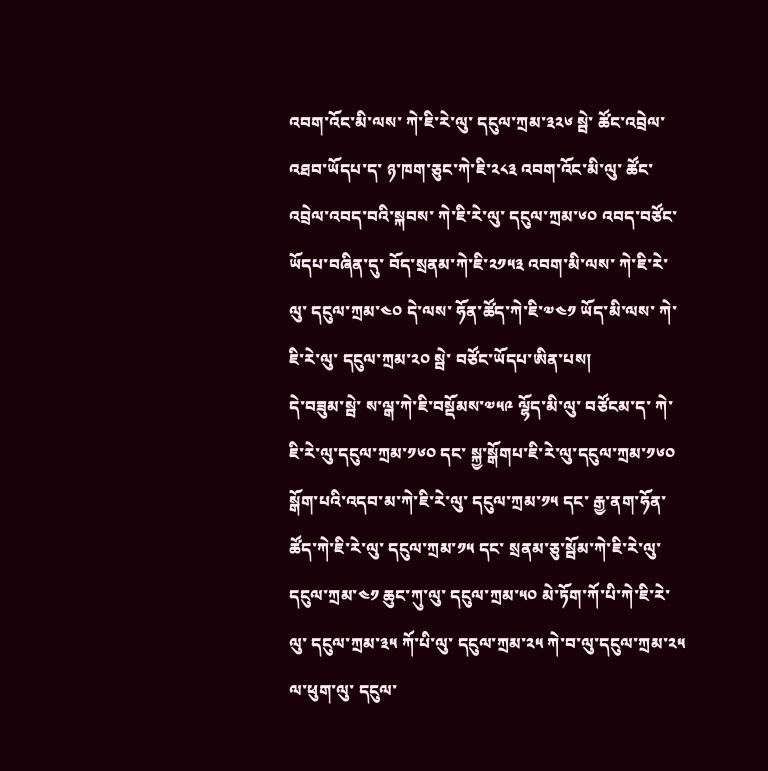འབག་འོང་མི་ལས་ ཀེ་ཇི་རེ་ལུ་ དངུལ་ཀྲམ་༣༢༦ སྦེ་ ཚོང་འབྲེལ་འཐབ་ཡོདཔ་ད་ ཉ་ཁག་ཅུང་ཀེ་ཇི་༢༨༣ འབག་འོང་མི་ལུ་ ཚོང་འབྲེལ་འབད་བའི་སྐབས་ ཀེ་ཇི་རེ་ལུ་ དངུལ་ཀྲམ་༦༠ འབད་བཙོང་ཡོདཔ་བཞིན་དུ་ བོད་སྲནམ་ཀེ་ཇི་༢༡༥༣ འབག་མི་ལས་ ཀེ་ཇི་རེ་ལུ་ དངུལ་ཀྲམ་༤༠ དེ་ལས་ ཧོན་ཚོད་ཀེ་ཇི་༧༤༡ ཡོད་མི་ལས་ ཀེ་ཇི་རེ་ལུ་ དངུལ་ཀྲམ་༢༠ སྦེ་ བཙོང་ཡོདཔ་ཨིན་པས།
དེ་བཟུམ་སྦེ་ ས་ལྒ་ཀེ་ཇི་བསྡོམས་༧༥༩ ལྷོད་མི་ལུ་ བཙོངམ་ད་ ཀེ་ཇི་རེ་ལུ་དངུལ་ཀྲམ་༡༦༠ དང་ སྐྱ་སྒོགཔ་ཇི་རེ་ལུ་དངུལ་ཀྲམ་༡༦༠  སྒོག་པའི་འདབ་མ་ཀེ་ཇི་རེ་ལུ་ དངུལ་ཀྲམ་༡༥ དང་ རྒྱ་ནག་ཧོན་ཚོད་ཀེ་ཇི་རེ་ལུ་ དངུལ་ཀྲམ་༡༥ དང་ སྲནམ་ཅུ་སྦོམ་ཀེ་ཇི་རེ་ལུ་དངུལ་ཀྲམ་༤༡ ཆུང་ཀུ་ལུ་ དངུལ་ཀྲམ་༥༠ མེ་ཏོག་ཀོ་པི་ཀེ་ཇི་རེ་ལུ་ དངུལ་ཀྲམ་༣༥ ཀོ་པི་ལུ་ དངུལ་ཀྲམ་༢༥ ཀེ་བ་ལུ་དངུལ་ཀྲམ་༢༥ ལ་ཕུག་ལུ་ དངུལ་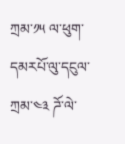ཀྲམ་༡༥ ལ་ཕུག་དམརཔོ་ལུ་དངུལ་ཀྲམ་༤༣ ཌོ་ལེ་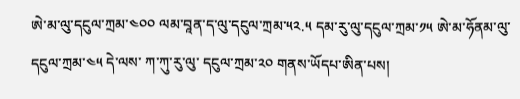ཨེ་མ་ལུ་དངུལ་ཀྲམ་༤༠༠ ལམ་བཱན་ད་ལུ་དངུལ་ཀྲམ་༥༢.༥ དམ་རུ་ལུ་དངུལ་ཀྲམ་༡༥ ཨེ་མ་ཧོནམ་ལུ་ དངུལ་ཀྲམ་༤༥ དེ་ལས་ ཀ་ཀུ་རུ་ལུ་ དངུལ་ཀྲམ་༢༠ གནས་ཡོདཔ་ཨིན་པས།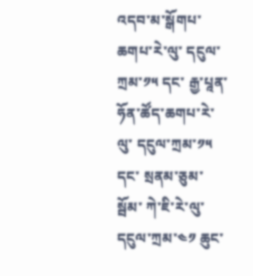འདབ་མ་སྒོགཔ་ཆགཔ་རེ་ལུ་ དངུལ་ཀྲམ་༡༥ དང་ རྒྱ་པཱན་ཧོན་ཚོད་ཆགཔ་རེ་ལུ་ དངུལ་ཀྲམ་༡༥ དང་ སྲནམ་ཅུམ་སྦོམ་ ཀེ་ཇི་རེ་ལུ་དངུལ་ཀྲམ་༤༡ ཆུང་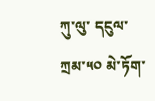ཀུ་ལུ་ དངུལ་ཀྲམ་༥༠ མེ་ཏོག་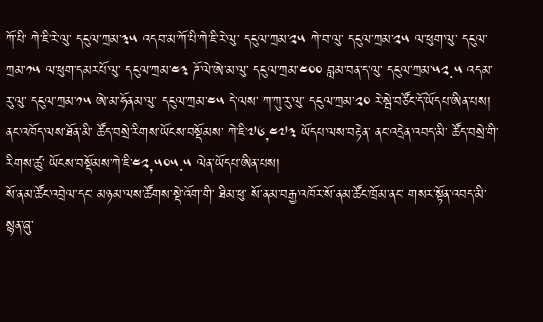ཀོ་པི་ ཀེ་ཇི་རེ་ལུ་ དངུལ་ཀྲམ་༣༥ འདབ་མ་ཀོ་པི་ཀེ་ཇི་རེ་ལུ་ དངུལ་ཀྲམ་༢༥ ཀེ་བ་ལུ་ དངུལ་ཀྲམ་༢༥ ལ་ཕུག་ལུ་ དངུལ་ཀྲམ་༡༥ ལ་ཕུག་དམརཔོ་ལུ་ དངུལ་ཀྲམ་༤༣ ཌོ་ལེ་ཨེ་མ་ལུ་ དངུལ་ཀྲམ་༤༠༠ བླམ་བན་ད་ལུ་ དངུལ་ཀྲམ་༥༢.༥ འདམ་རུ་ལུ་ དངུལ་ཀྲམ་༡༥ ཨེ་མ་ཧོནམ་ལུ་ དངུལ་ཀྲམ་༤༥ དེ་ལས་ ཀ་ཀུ་རུ་ལུ་ དངུལ་ཀྲམ་༢༠ རེ་སྦེ་བཙོང་དོ་ཡོདཔ་ཨིན་པས།
ནང་འཁོད་ལས་ཐོན་མི་ ཚོད་བསྲེ་རིགས་ཡོངས་བསྡོམས་ ཀེ་ཇི་༧༦,༤༧༣ ཡོདཔ་ལས་བརྟེན་ ནང་འདྲེན་འབད་མི་ ཚོད་བསྲེ་གི་རིགས་ཚུ་ ཡོངས་བསྡོམས་ཀེ་ཇི་༤༢,༥༠༥.༥ ལེན་ཡོདཔ་ཨིན་པས།
སོ་ནམ་ཚོང་འབྲེལ་དང་ མཉམ་ལས་ཚོགས་སྡེ་འོག་གི་ ཐིམ་ཕུ་ སོ་ནམ་བརྒྱ་འཁོར་སོ་ནམ་ཚོང་ཁྲོམ་ནང་ གསར་སྟོན་འབད་མི་སྙན་ཞུ་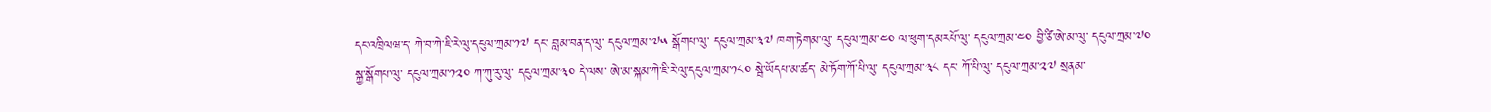དང་འཁྲིལཝ་ད་ ཀེ་བ་ཀེ་ཇི་རེ་ལུ་དངུལ་ཀྲམ་༡༧ དང་ བླམ་བན་ད་ལུ་ དངུལ་ཀྲམ་༧༥ སྒོགཔ་ལུ་ དངུལ་ཀྲམ་༣༧ ཁག་ཏེགམ་ལུ་ དངུལ་ཀྲམ་༤༠ ལ་ཕུག་དམརཔོ་ལུ་ དངུལ་ཀྲམ་༤༠ བྱི་ཙི་ཨེ་མ་ལུ་ དངུལ་ཀྲམ་༧༠ སྐྱ་སྒོགཔ་ལུ་ དངུལ་ཀྲམ་༡༢༠ ཀ་ཀུ་རུ་ལུ་ དངུལ་ཀྲམ་༣༠ དེ་ལས་ ཨེ་མ་སྐམ་ཀེ་ཇི་རེ་ལུ་དངུལ་ཀྲམ་༡༨༠ སྦེ་ཡོདཔ་མ་ཚད་ མེ་ཏོག་ཀོ་པི་ལུ་ དངུལ་ཀྲམ་༣༨ དང་ ཀོ་པི་ལུ་ དངུལ་ཀྲམ་༢༧ སྲནམ་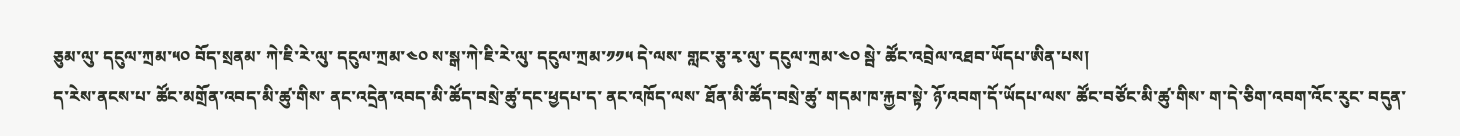ཅུམ་ལུ་ དངུལ་ཀྲམ་༥༠ བོད་སྲནམ་ ཀེ་ཇི་རེ་ལུ་ དངུལ་ཀྲམ་༤༠ ས་སྒ་ཀེ་ཇི་རེ་ལུ་ དངུལ་ཀྲམ་༡༡༥ དེ་ལས་ གླང་ཅུ་རྭ་ལུ་ དངུལ་ཀྲམ་༤༠ སྦེ་ ཚོང་འབྲེལ་འཐབ་ཡོདཔ་ཨིན་པས།
ད་རེས་ནངས་པ་ ཚོང་མགྲོན་འབད་མི་ཚུ་གིས་ ནང་འདྲེན་འབད་མི་ཚོད་བསྲེ་ཚུ་དང་ཕྱདཔ་ད་ ནང་འཁོད་ལས་ ཐོན་མི་ཚོད་བསྲེ་ཚུ་ གདམ་ཁ་རྐྱབ་སྟེ་ ཉོ་འབག་དོ་ཡོདཔ་ལས་ ཚོང་བཙོང་མི་ཚུ་གིས་ ག་དེ་ཅིག་འབག་འོང་རུང་ བདུན་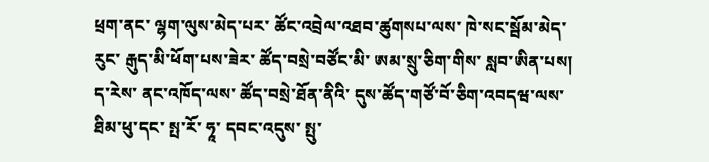ཕྲག་ནང་ ལྷག་ལུས་མེད་པར་ ཚོང་འབྲེལ་འཐབ་ཚུགསཔ་ལས་ ཁེ་སང་སྦོམ་མེད་རུང་ རྒུད་མི་ཕོག་པས་ཟེར་ ཚོད་བསྲེ་བཙོང་མི་ ཨམ་སྲུ་ཅིག་གིས་ སླབ་ཨིན་པས།
ད་རེས་ ནང་འཁོད་ལས་ ཚོད་བསྲེ་ཐོན་ནིའི་ དུས་ཚོད་གཙོ་བོ་ཅིག་འབདཝ་ལས་ ཐིམ་ཕུ་དང་ སྤ་རོ་ ཧཱ་ དབང་འདུས་ སྤུ་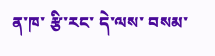ན་ཁ་ རྩི་རང་ དེ་ལས་ བསམ་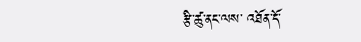རྩི་ཚུ་ནང་ལས་ འཐོན་དོ་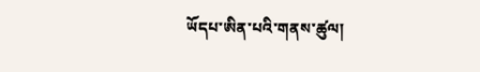ཡོདཔ་ཨིན་པའི་གནས་ཚུལ།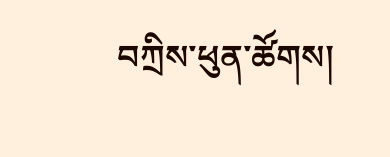བཀྲིས་ཕུན་ཚོགས།